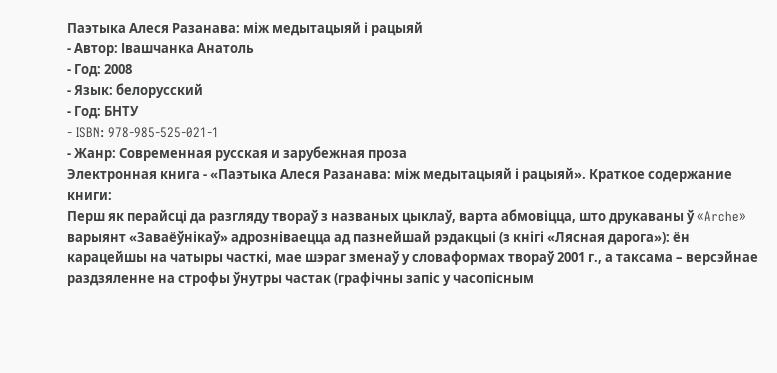Паэтыка Алеся Разанава: між медытацыяй і рацыяй
- Автор: Івашчанка Анатоль
- Год: 2008
- Язык: белорусский
- Год: БНТУ
- ISBN: 978-985-525-021-1
- Жанр: Современная русская и зарубежная проза
Электронная книга - «Паэтыка Алеся Разанава: між медытацыяй і рацыяй». Краткое содержание книги:
Перш як перайсці да разгляду твораў з названых цыклаў, варта абмовіцца, што друкаваны ў «Arche» варыянт «Заваёўнікаў» адрозніваецца ад пазнейшай рэдакцыі (з кнігі «Лясная дарога»): ён карацейшы на чатыры часткі, мае шэраг зменаў у словаформах твораў 2001 г., а таксама – версэйнае раздзяленне на строфы ўнутры частак (графічны запіс у часопісным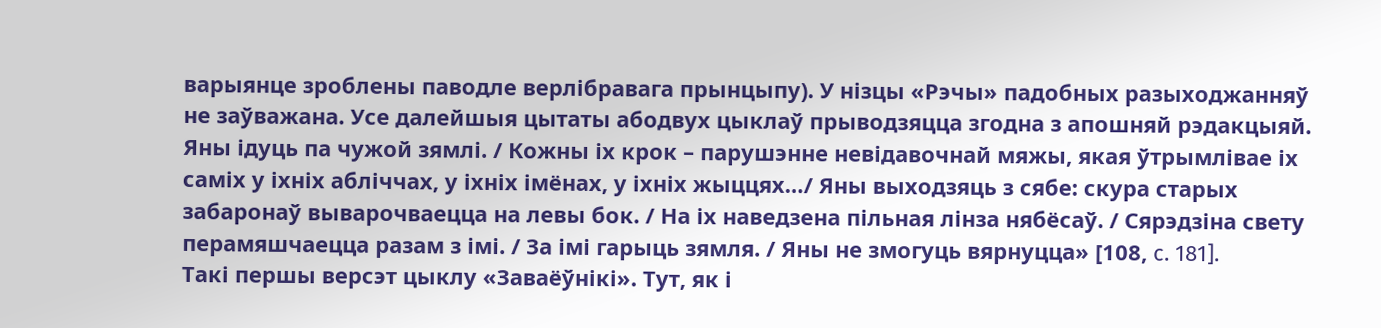варыянце зроблены паводле верлібравага прынцыпу). У нізцы «Рэчы» падобных разыходжанняў не заўважана. Усе далейшыя цытаты абодвух цыклаў прыводзяцца згодна з апошняй рэдакцыяй.
Яны ідуць па чужой зямлі. / Кожны іх крок – парушэнне невідавочнай мяжы, якая ўтрымлівае іх саміх у іхніх абліччах, у іхніх імёнах, у іхніх жыццях…/ Яны выходзяць з сябе: скура старых забаронаў выварочваецца на левы бок. / На іх наведзена пільная лінза нябёсаў. / Сярэдзіна свету перамяшчаецца разам з імі. / За імі гарыць зямля. / Яны не змогуць вярнуцца» [108, c. 181].
Такі першы версэт цыклу «Заваёўнікі». Тут, як і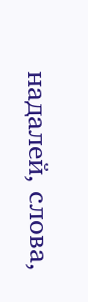надалей, слова,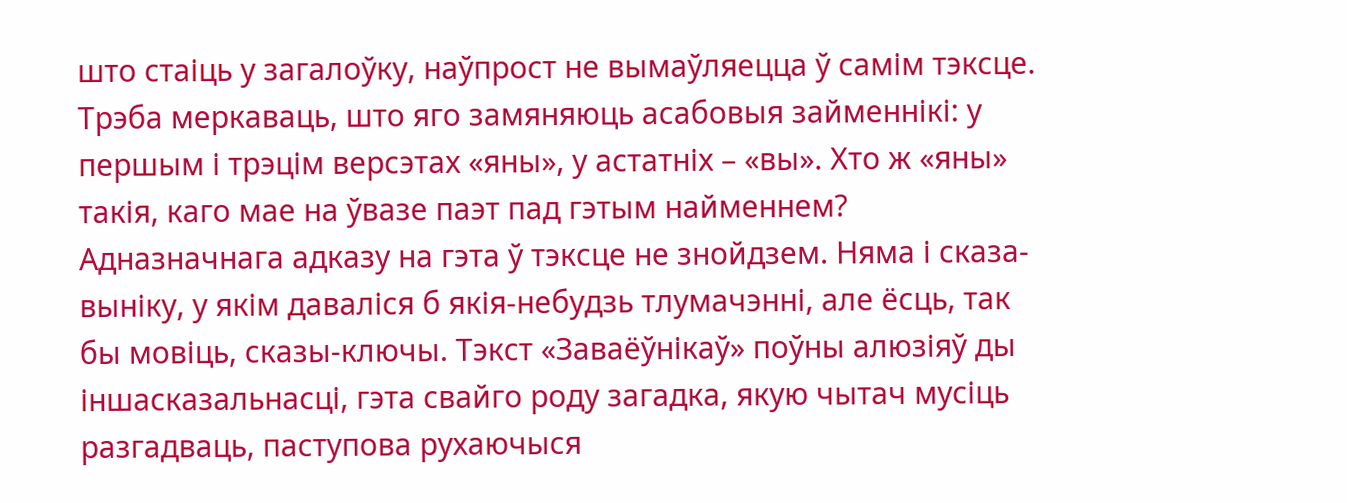што стаіць у загалоўку, наўпрост не вымаўляецца ў самім тэксце. Трэба меркаваць, што яго замяняюць асабовыя займеннікі: у першым і трэцім версэтах «яны», у астатніх – «вы». Хто ж «яны» такія, каго мае на ўвазе паэт пад гэтым найменнем? Адназначнага адказу на гэта ў тэксце не знойдзем. Няма і сказа-выніку, у якім даваліся б якія-небудзь тлумачэнні, але ёсць, так бы мовіць, сказы-ключы. Тэкст «Заваёўнікаў» поўны алюзіяў ды іншасказальнасці, гэта свайго роду загадка, якую чытач мусіць разгадваць, паступова рухаючыся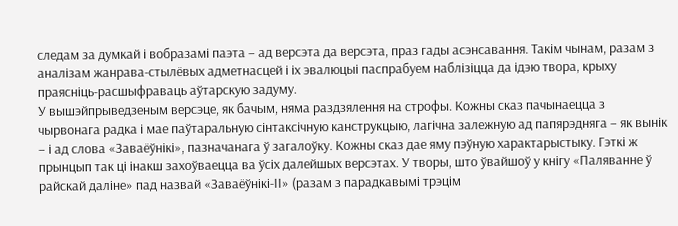следам за думкай і вобразамі паэта – ад версэта да версэта, праз гады асэнсавання. Такім чынам, разам з аналізам жанрава-стылёвых адметнасцей і іх эвалюцыі паспрабуем наблізіцца да ідэю твора, крыху праясніць-расшыфраваць аўтарскую задуму.
У вышэйпрыведзеным версэце, як бачым, няма раздзялення на строфы. Кожны сказ пачынаецца з чырвонага радка і мае паўтаральную сінтаксічную канструкцыю, лагічна залежную ад папярэдняга – як вынік – і ад слова «Заваёўнікі», пазначанага ў загалоўку. Кожны сказ дае яму пэўную характарыстыку. Гэткі ж прынцып так ці інакш захоўваецца ва ўсіх далейшых версэтах. У творы, што ўвайшоў у кнігу «Паляванне ў райскай даліне» пад назвай «Заваёўнікі-ІІ» (разам з парадкавымі трэцім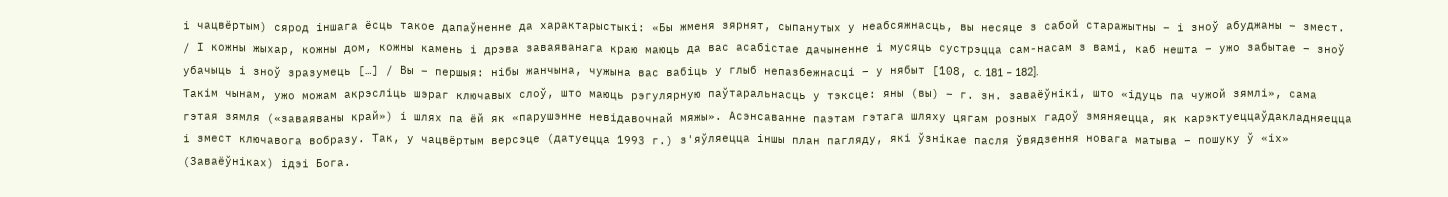і чацвёртым) сярод іншага ёсць такое дапаўненне да характарыстыкі: «Бы жменя зярнят, сыпанутых у неабсяжнасць, вы несяце з сабой старажытны – і зноў абуджаны – змест. / І кожны жыхар, кожны дом, кожны камень і дрэва заваяванага краю маюць да вас асабістае дачыненне і мусяць сустрэцца сам-насам з вамі, каб нешта – ужо забытае – зноў убачыць і зноў зразумець […] / Вы – першыя: нібы жанчына, чужына вас вабіць у глыб непазбежнасці – у нябыт [108, c. 181 – 182].
Такім чынам, ужо можам акрэсліць шэраг ключавых слоў, што маюць рэгулярную паўтаральнасць у тэксце: яны (вы) – г. зн. заваёўнікі, што «ідуць па чужой зямлі», сама гэтая зямля («заваяваны край») і шлях па ёй як «парушэнне невідавочнай мяжы». Асэнсаванне паэтам гэтага шляху цягам розных гадоў змяняецца, як карэктуеццаўдакладняецца і змест ключавога вобразу. Так, у чацвёртым версэце (датуецца 1993 г.) з'яўляецца іншы план пагляду, які ўзнікае пасля ўвядзення новага матыва – пошуку ў «іх» (Заваёўніках) ідэі Бога.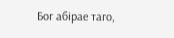Бог абірае таго,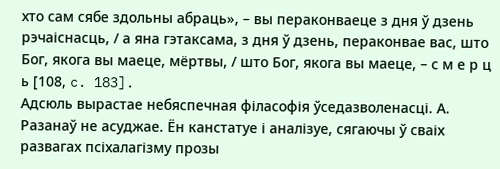хто сам сябе здольны абраць», – вы пераконваеце з дня ў дзень рэчаіснасць, / а яна гэтаксама, з дня ў дзень, пераконвае вас, што Бог, якога вы маеце, мёртвы, / што Бог, якога вы маеце, – с м е р ц ь [108, c. 183].
Адсюль вырастае небяспечная філасофія ўседазволенасці. А. Разанаў не асуджае. Ён канстатуе і аналізуе, сягаючы ў сваіх развагах псіхалагізму прозы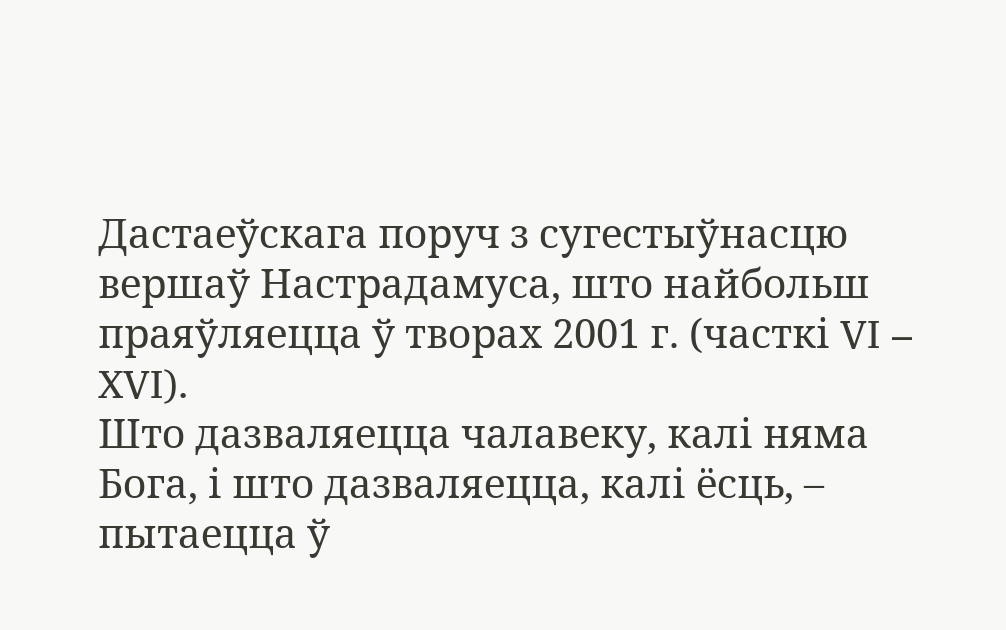Дастаеўскага поруч з сугестыўнасцю вершаў Настрадамуса, што найбольш праяўляецца ў творах 2001 г. (часткі VI – XVI).
Што дазваляецца чалавеку, калі няма Бога, і што дазваляецца, калі ёсць, – пытаецца ў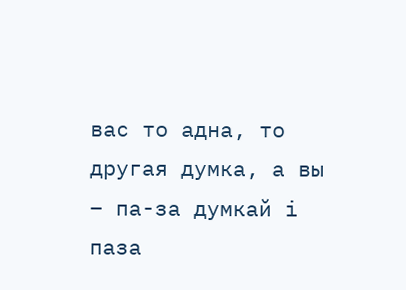вас то адна, то другая думка, а вы – па-за думкай і паза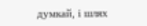думкай, і шлях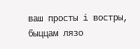ваш просты і востры, быццам лязо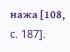нажа [108, c. 187].